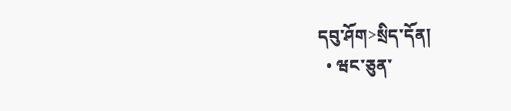དབུ་ཤོག>སྲིད་དོན།
  • ཝང་ཅུན་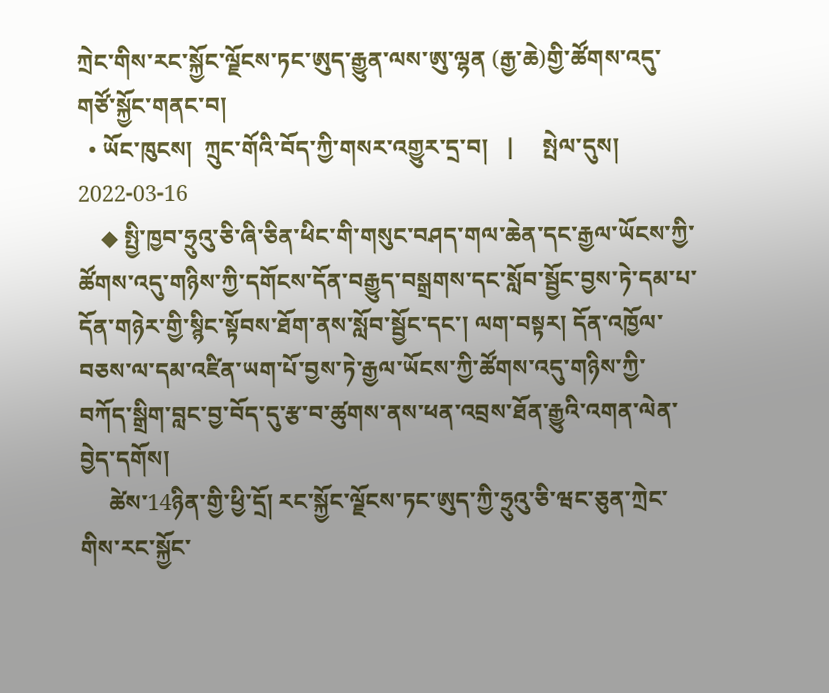ཀྲེང་གིས་རང་སྐྱོང་ལྗོངས་ཏང་ཨུད་རྒྱུན་ལས་ཨུ་ལྷན (རྒྱ་ཆེ)གྱི་ཚོགས་འདུ་གཙོ་སྐྱོང་གནང་བ།
  • ཡོང་ཁུངས།  ཀྲུང་གོའི་བོད་ཀྱི་གསར་འགྱུར་དྲ་བ།   |     སྤེལ་དུས།  2022-03-16
    ◆ སྤྱི་ཁྱབ་ཧྲུའུ་ཅི་ཞི་ཅིན་ཕིང་གི་གསུང་བཤད་གལ་ཆེན་དང་རྒྱལ་ཡོངས་ཀྱི་ཚོགས་འདུ་གཉིས་ཀྱི་དགོངས་དོན་བརྒྱུད་བསྒྲགས་དང་སློབ་སྦྱོང་བྱས་ཏེ་དམ་པ་དོན་གཉེར་གྱི་སྙིང་སྟོབས་ཐོག་ནས་སློབ་སྦྱོང་དང་། ལག་བསྟར། དོན་འཁྱོལ་བཅས་ལ་དམ་འཛིན་ཡག་པོ་བྱས་ཏེ་རྒྱལ་ཡོངས་ཀྱི་ཚོགས་འདུ་གཉིས་ཀྱི་བཀོད་སྒྲིག་བླང་བྱ་བོད་དུ་རྩ་བ་ཚུགས་ནས་ཕན་འབྲས་ཐོན་རྒྱུའི་འགན་ལེན་བྱེད་དགོས།
     ཚེས་14ཉིན་གྱི་ཕྱི་དྲོ། རང་སྐྱོང་ལྗོངས་ཏང་ཨུད་ཀྱི་ཧྲུའུ་ཅི་ཝང་ཅུན་ཀྲེང་གིས་རང་སྐྱོང་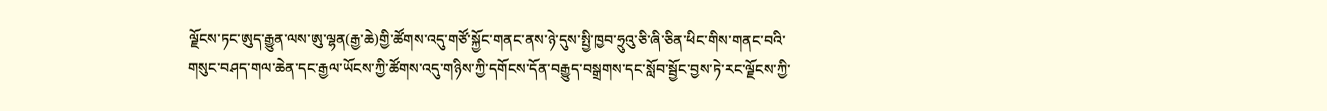ལྗོངས་ཏང་ཨུད་རྒྱུན་ལས་ཨུ་ལྷན(རྒྱ་ཆེ)གྱི་ཚོགས་འདུ་གཙོ་སྐྱོང་གནང་ནས་ཉེ་དུས་སྤྱི་ཁྱབ་ཧྲུའུ་ཅི་ཞི་ཅིན་ཕིང་གིས་གནང་བའི་གསུང་བཤད་གལ་ཆེན་དང་རྒྱལ་ཡོངས་ཀྱི་ཚོགས་འདུ་གཉིས་ཀྱི་དགོངས་དོན་བརྒྱུད་བསྒྲགས་དང་སློབ་སྦྱོང་བྱས་ཏེ་རང་ལྗོངས་ཀྱི་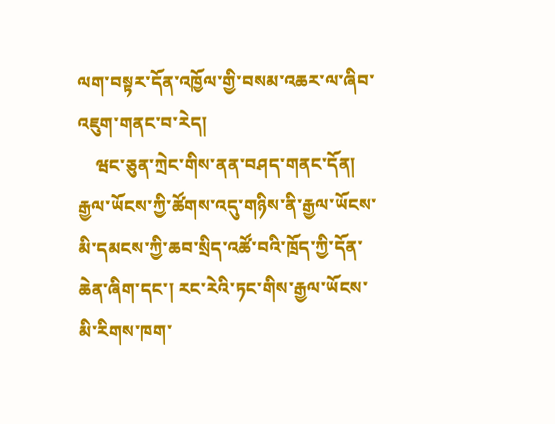ལག་བསྟར་དོན་འཁྱོལ་གྱི་བསམ་འཆར་ལ་ཞིབ་འཇུག་གནང་བ་རེད།
    ཝང་ཅུན་ཀྲེང་གིས་ནན་བཤད་གནང་དོན། རྒྱལ་ཡོངས་ཀྱི་ཚོགས་འདུ་གཉིས་ནི་རྒྱལ་ཡོངས་མི་དམངས་ཀྱི་ཆབ་སྲིད་འཚོ་བའི་ཁྲོད་ཀྱི་དོན་ཆེན་ཞིག་དང་། རང་རེའི་ཏང་གིས་རྒྱལ་ཡོངས་མི་རིགས་ཁག་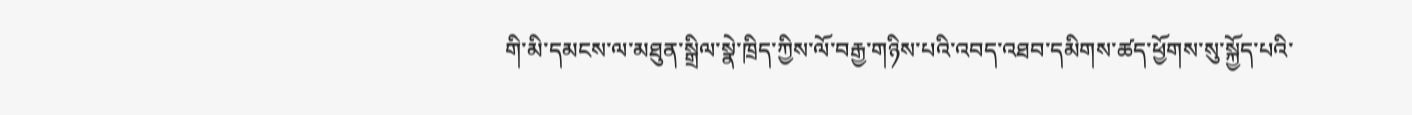གི་མི་དམངས་ལ་མཐུན་སྒྲིལ་སྣེ་ཁྲིད་ཀྱིས་ལོ་བརྒྱ་གཉིས་པའི་འབད་འཐབ་དམིགས་ཚད་ཕྱོགས་སུ་སྐྱོད་པའི་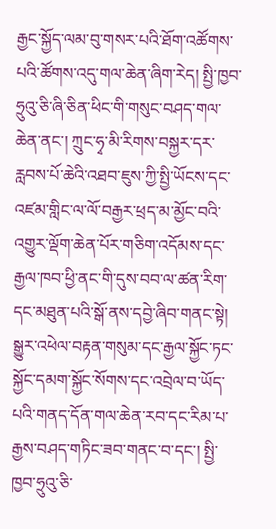རྒྱང་སྐྱོད་ལམ་བུ་གསར་པའི་ཐོག་འཚོགས་པའི་ཚོགས་འདུ་གལ་ཆེན་ཞིག་རེད། སྤྱི་ཁྱབ་ཧྲུའུ་ཅི་ཞི་ཅིན་ཕིང་གི་གསུང་བཤད་གལ་ཆེན་ནང་། ཀྲུང་ཧྭ་མི་རིགས་བསྐྱར་དར་རླབས་པོ་ཆེའི་འཐབ་ཇུས་ཀྱི་སྤྱི་ཡོངས་དང་འཛམ་གླིང་ལ་ལོ་བརྒྱར་ཕྲད་མ་མྱོང་བའི་འགྱུར་ལྡོག་ཆེན་པོར་གཅིག་འདོམས་དང་རྒྱལ་ཁབ་ཕྱི་ནང་གི་དུས་བབ་ལ་ཚན་རིག་དང་མཐུན་པའི་སྒོ་ནས་དབྱེ་ཞིབ་གནང་སྟེ། སྒྱུར་འཕེལ་བརྟན་གསུམ་དང་རྒྱལ་སྐྱོང་ཏང་སྐྱོང་དམག་སྐྱོང་སོགས་དང་འབྲེལ་བ་ཡོད་པའི་གནད་དོན་གལ་ཆེན་རབ་དང་རིམ་པ་རྒྱས་བཤད་གཏིང་ཟབ་གནང་བ་དང་། སྤྱི་ཁྱབ་ཧྲུའུ་ཅི་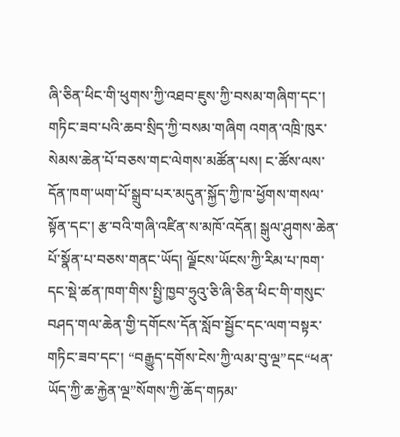ཞི་ཅིན་ཕིང་གི་ཕུགས་ཀྱི་འཐབ་ཇུས་ཀྱི་བསམ་གཞིག་དང་། གཏིང་ཟབ་པའི་ཆབ་སྲིད་ཀྱི་བསམ་གཞིག འགན་འཁྲི་ཁུར་སེམས་ཆེན་པོ་བཅས་གང་ལེགས་མཚོན་པས། ང་ཚོས་ལས་དོན་ཁག་ཡག་པོ་སྒྲུབ་པར་མདུན་སྐྱོད་ཀྱི་ཁ་ཕྱོགས་གསལ་སྟོན་དང་། རྩ་བའི་གཞི་འཛིན་ས་མཁོ་འདོན། སྒུལ་ཤུགས་ཆེན་པོ་སྣོན་པ་བཅས་གནང་ཡོད། ལྗོངས་ཡོངས་ཀྱི་རིམ་པ་ཁག་དང་སྡེ་ཚན་ཁག་གིས་སྤྱི་ཁྱབ་ཧྲུའུ་ཅི་ཞི་ཅིན་ཕིང་གི་གསུང་བཤད་གལ་ཆེན་གྱི་དགོངས་དོན་སློབ་སྦྱོང་དང་ལག་བསྟར་གཏིང་ཟབ་དང་། “བརྒྱུད་དགོས་ངེས་ཀྱི་ལམ་བུ་ལྔ”དང“ཕན་ཡོད་ཀྱི་ཆ་རྐྱེན་ལྔ”སོགས་ཀྱི་ཆོད་གཏམ་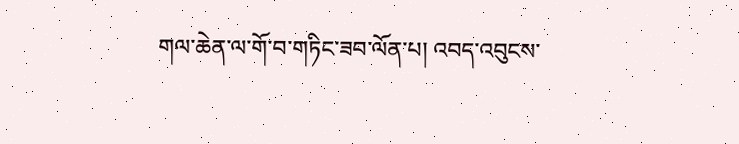གལ་ཆེན་ལ་གོ་བ་གཏིང་ཟབ་ལོན་པ། འབད་འབུངས་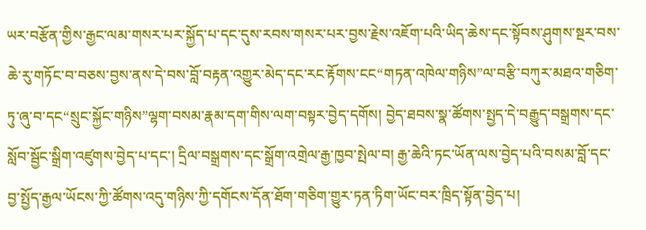ཡར་བརྩོན་གྱིས་རྒྱང་ལམ་གསར་པར་སྐྱོད་པ་དང་དུས་རབས་གསར་པར་བྱས་རྗེས་འཇོག་པའི་ཡིད་ཆེས་དང་སྟོབས་ཤུགས་སྔར་བས་ཆེ་རུ་གཏོང་བ་བཅས་བྱས་ནས་དེ་བས་བློ་བརྟན་འགྱུར་མེད་དང་རང་རྟོགས་ངང“གཏན་འཁེལ་གཉིས”ལ་བརྩི་བཀུར་མཐའ་གཅིག་ཏུ་ཞུ་བ་དང“སྲུང་སྐྱོང་གཉིས”ལྷག་བསམ་རྣམ་དག་གིས་ལག་བསྟར་བྱེད་དགོས། བྱེད་ཐབས་སྣ་ཚོགས་སྤྱད་དེ་བརྒྱུད་བསྒྲགས་དང་སློབ་སྦྱོང་སྒྲིག་འཛུགས་བྱེད་པ་དང་། དྲིལ་བསྒྲགས་དང་སྒྲོག་འགྲེལ་རྒྱ་ཁྱབ་སྤེལ་བ། རྒྱ་ཆེའི་ཏང་ཡོན་ལས་བྱེད་པའི་བསམ་བློ་དང་བྱ་སྤྱོད་རྒྱལ་ཡོངས་ཀྱི་ཚོགས་འདུ་གཉིས་ཀྱི་དགོངས་དོན་ཐོག་གཅིག་གྱུར་ཏན་ཏིག་ཡོང་བར་ཁྲིད་སྟོན་བྱེད་པ།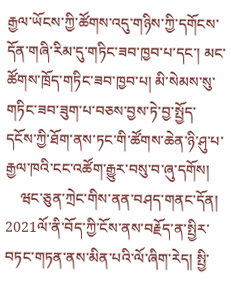རྒྱལ་ཡོངས་ཀྱི་ཚོགས་འདུ་གཉིས་ཀྱི་དགོངས་དོན་གཞི་རིམ་དུ་གཏིང་ཟབ་ཁྱབ་པ་དང་། མང་ཚོགས་ཁྲོད་གཏིང་ཟབ་ཁྱབ་པ། མི་སེམས་སུ་གཏིང་ཟབ་ཟུག་པ་བཅས་བྱས་ཏེ་བྱ་སྤྱོད་དངོས་ཀྱི་ཐོག་ནས་ཏང་གི་ཚོགས་ཆེན་ཉི་ཤུ་པ་རྒྱལ་ཁའི་ངང་འཚོག་རྒྱུར་བསུ་བ་ཞུ་དགོས།
    ཝང་ཅུན་ཀྲེང་གིས་ནན་བཤད་གནང་དོན། 2021ལོ་ནི་བོད་ཀྱི་ངོས་ནས་བརྗོད་ན་སྤྱིར་བཏང་གཏན་ནས་མིན་པའི་ལོ་ཞིག་རེད། སྤྱི་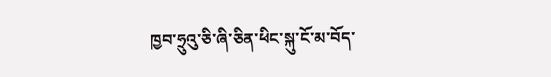ཁྱབ་ཧྲུའུ་ཅི་ཞི་ཅིན་ཕིང་སྐུ་ངོ་མ་བོད་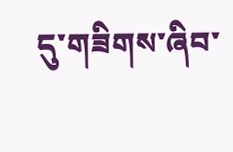དུ་གཟིགས་ཞིབ་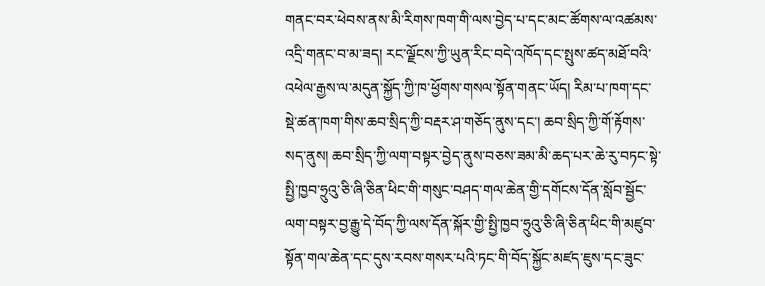གནང་བར་ཕེབས་ནས་མི་རིགས་ཁག་གི་ལས་བྱེད་པ་དང་མང་ཚོགས་ལ་འཚམས་འདྲི་གནང་བ་མ་ཟད། རང་ལྗོངས་ཀྱི་ཡུན་རིང་བདེ་འཁོད་དང་སྤུས་ཚད་མཐོ་བའི་འཕེལ་རྒྱས་ལ་མདུན་སྐྱོད་ཀྱི་ཁ་ཕྱོགས་གསལ་སྟོན་གནང་ཡོད། རིམ་པ་ཁག་དང་སྡེ་ཚན་ཁག་གིས་ཆབ་སྲིད་ཀྱི་བརྡར་ཤ་གཅོད་ནུས་དང་། ཆབ་སྲིད་ཀྱི་གོ་རྟོགས་སད་ནུས། ཆབ་སྲིད་ཀྱི་ལག་བསྟར་བྱེད་ནུས་བཅས་ཟམ་མི་ཆད་པར་ཆེ་རུ་བཏང་སྟེ་སྤྱི་ཁྱབ་ཧྲུའུ་ཅི་ཞི་ཅིན་ཕིང་གི་གསུང་བཤད་གལ་ཆེན་གྱི་དགོངས་དོན་སློབ་སྦྱོང་ལག་བསྟར་བྱ་རྒྱུ་དེ་བོད་ཀྱི་ལས་དོན་སྐོར་གྱི་སྤྱི་ཁྱབ་ཧྲུའུ་ཅི་ཞི་ཅིན་ཕིང་གི་མཛུབ་སྟོན་གལ་ཆེན་དང་དུས་རབས་གསར་པའི་ཏང་གི་བོད་སྐྱོང་མཛད་ཇུས་དང་ཟུང་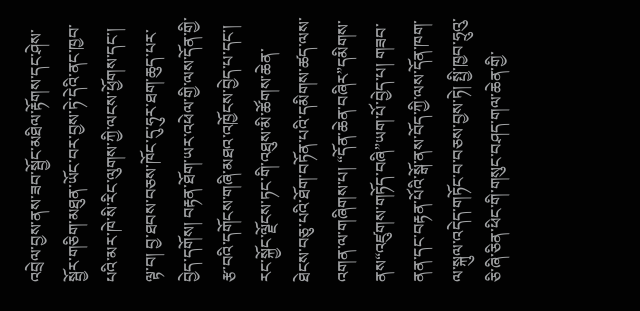འབྲེལ་བྱས་ནས་ཟབ་སྦྱོང་མཐིལ་རྟོགས་དང་ཤེས་སྦྱོར་གཅིག་མཐུན་ཡོང་བར་བྱས་ཏེ་དེའི་ནང་ཁྱབ་པའི་མར་ཁེ་སི་རིང་ལུགས་ཀྱི་ལངས་ཕྱོགས་དང་། ལྟ་བ། བྱ་ཐབས་བཅས་ཁོང་དུ་ཧུར་ཐག་ཆུད་པར་བྱེད་དགོས། བརྟན་ཐོག་ཡར་འཕེལ་གྱི་ལས་དོན་གྱི་རྩ་བའི་དགོངས་གཞི་མཐའ་འཁྱོངས་བྱེད་པ་དང་། རང་སྐྱོང་ལྗོངས་ཏང་གི་འཐུས་མི་ཚོགས་ཆེན་ཐེངས་བཅུ་པའི་ཐོག་བཏོན་པའི་དམིགས་ཚད་ལས་འགན་ལ་གཞིགས་པ། “དོན་ཆེན་བཞིར”དམིགས་ནས“འཛུགས་གཏོད་བཞི”ཡག་པོ་བྱེད་པ། གཟབ་ནན་དང་བརྟན་པོའི་སྒོ་ནས་བོད་ཀྱི་ལས་དོན་ཁག་ལ་སྐུལ་འདེད་གཏོང་བ་བཅས་བྱས་ཏེ། སྤྱི་ཁྱབ་ཧྲུའུ་ཅི་ཞི་ཅིན་ཕིང་གི་གསུང་བཤད་གལ་ཆེན་གྱི་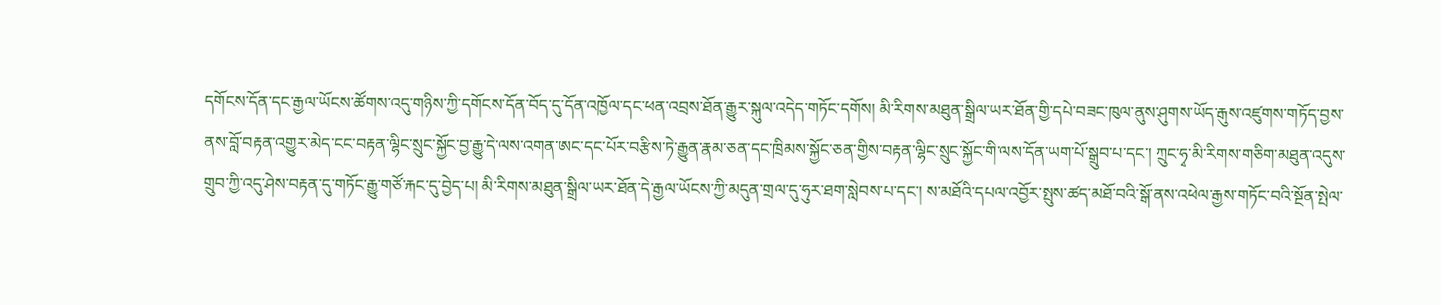དགོངས་དོན་དང་རྒྱལ་ཡོངས་ཚོགས་འདུ་གཉིས་ཀྱི་དགོངས་དོན་བོད་དུ་དོན་འཁྱོལ་དང་ཕན་འབྲས་ཐོན་རྒྱུར་སྐུལ་འདེད་གཏོང་དགོས། མི་རིགས་མཐུན་སྒྲིལ་ཡར་ཐོན་གྱི་དཔེ་བཟང་ཁུལ་ནུས་ཤུགས་ཡོད་རྒུས་འཛུགས་གཏོད་བྱས་ནས་བློ་བརྟན་འགྱུར་མེད་ངང་བརྟན་ལྷིང་སྲུང་སྐྱོང་བྱ་རྒྱུ་དེ་ལས་འགན་ཨང་དང་པོར་བརྩིས་ཏེ་རྒྱུན་རྣམ་ཅན་དང་ཁྲིམས་སྐྱོང་ཅན་གྱིས་བརྟན་ལྷིང་སྲུང་སྐྱོང་གི་ལས་དོན་ཡག་པོ་སྒྲུབ་པ་དང་། ཀྲུང་ཧྭ་མི་རིགས་གཅིག་མཐུན་འདུས་གྲུབ་ཀྱི་འདུ་ཤེས་བརྟན་དུ་གཏོང་རྒྱུ་གཙོ་རྐང་དུ་བྱེད་པ། མི་རིགས་མཐུན་སྒྲིལ་ཡར་ཐོན་དེ་རྒྱལ་ཡོངས་ཀྱི་མདུན་གྲལ་དུ་ཧུར་ཐག་སླེབས་པ་དང་། ས་མཐོའི་དཔལ་འབྱོར་སྤུས་ཚད་མཐོ་བའི་སྒོ་ནས་འཕེལ་རྒྱས་གཏོང་བའི་སྔོན་སྤེལ་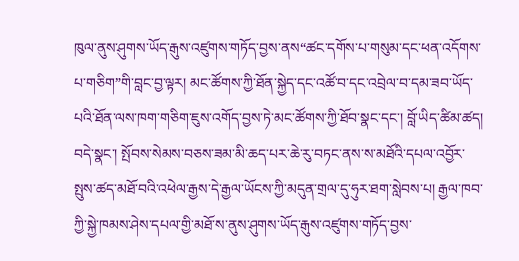ཁུལ་ནུས་ཤུགས་ཡོད་རྒུས་འཛུགས་གཏོད་བྱས་ནས“ཚང་དགོས་པ་གསུམ་དང་ཕན་འདོགས་པ་གཅིག”གི་བླང་བྱ་ལྟར། མང་ཚོགས་ཀྱི་ཐོན་སྐྱེད་དང་འཚོ་བ་དང་འབྲེལ་བ་དམ་ཟབ་ཡོད་པའི་ཐོན་ལས་ཁག་གཅིག་ཇུས་འགོད་བྱས་ཏེ་མང་ཚོགས་ཀྱི་ཐོབ་སྣང་དང་། བློ་ཡིད་ཚིམ་ཚད། བདེ་སྣང་། སྤོབས་སེམས་བཅས་ཟམ་མི་ཆད་པར་ཆེ་རུ་བཏང་ནས་ས་མཐོའི་དཔལ་འབྱོར་སྤུས་ཚད་མཐོ་བའི་འཕེལ་རྒྱས་དེ་རྒྱལ་ཡོངས་ཀྱི་མདུན་གྲལ་དུ་ཧུར་ཐག་སླེབས་པ། རྒྱལ་ཁབ་ཀྱི་སྐྱེ་ཁམས་ཤེས་དཔལ་གྱི་མཐོ་ས་ནུས་ཤུགས་ཡོད་རྒུས་འཛུགས་གཏོད་བྱས་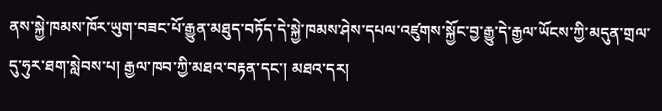ནས་སྐྱེ་ཁམས་ཁོར་ཡུག་བཟང་པོ་རྒྱུན་མཐུད་བཏོད་དེ་སྐྱེ་ཁམས་ཤེས་དཔལ་འཛུགས་སྐྱོང་བྱ་རྒྱུ་དེ་རྒྱལ་ཡོངས་ཀྱི་མདུན་གྲལ་དུ་ཧུར་ཐག་སླེབས་པ། རྒྱལ་ཁབ་ཀྱི་མཐའ་བརྟན་དང་། མཐའ་དར།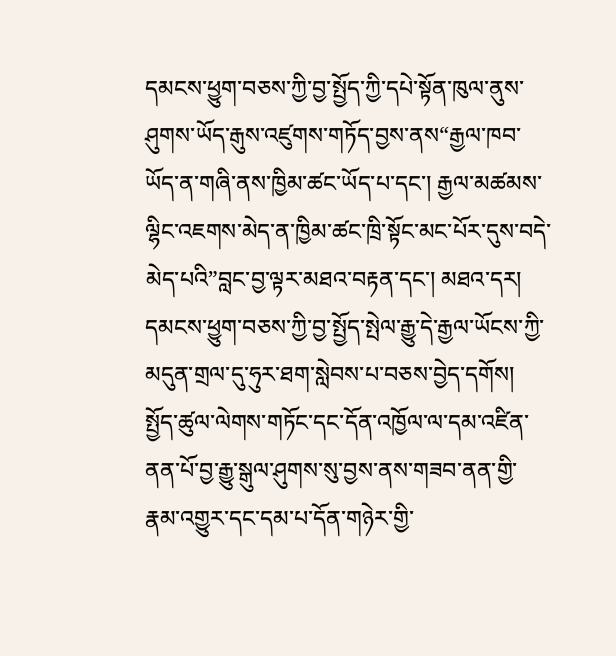དམངས་ཕྱུག་བཅས་ཀྱི་བྱ་སྤྱོད་ཀྱི་དཔེ་སྟོན་ཁུལ་ནུས་ཤུགས་ཡོད་རྒུས་འཛུགས་གཏོད་བྱས་ནས“རྒྱལ་ཁབ་ཡོད་ན་གཞི་ནས་ཁྱིམ་ཚང་ཡོད་པ་དང་། རྒྱལ་མཚམས་ལྷིང་འཇགས་མེད་ན་ཁྱིམ་ཚང་ཁྲི་སྟོང་མང་པོར་དུས་བདེ་མེད་པའི”བླང་བྱ་ལྟར་མཐའ་བརྟན་དང་། མཐའ་དར། དམངས་ཕྱུག་བཅས་ཀྱི་བྱ་སྤྱོད་སྤེལ་རྒྱུ་དེ་རྒྱལ་ཡོངས་ཀྱི་མདུན་གྲལ་དུ་ཧུར་ཐག་སླེབས་པ་བཅས་བྱེད་དགོས། སྤྱོད་ཚུལ་ལེགས་གཏོང་དང་དོན་འཁྱོལ་ལ་དམ་འཛིན་ནན་པོ་བྱ་རྒྱུ་སྒུལ་ཤུགས་སུ་བྱས་ནས་གཟབ་ནན་གྱི་རྣམ་འགྱུར་དང་དམ་པ་དོན་གཉེར་གྱི་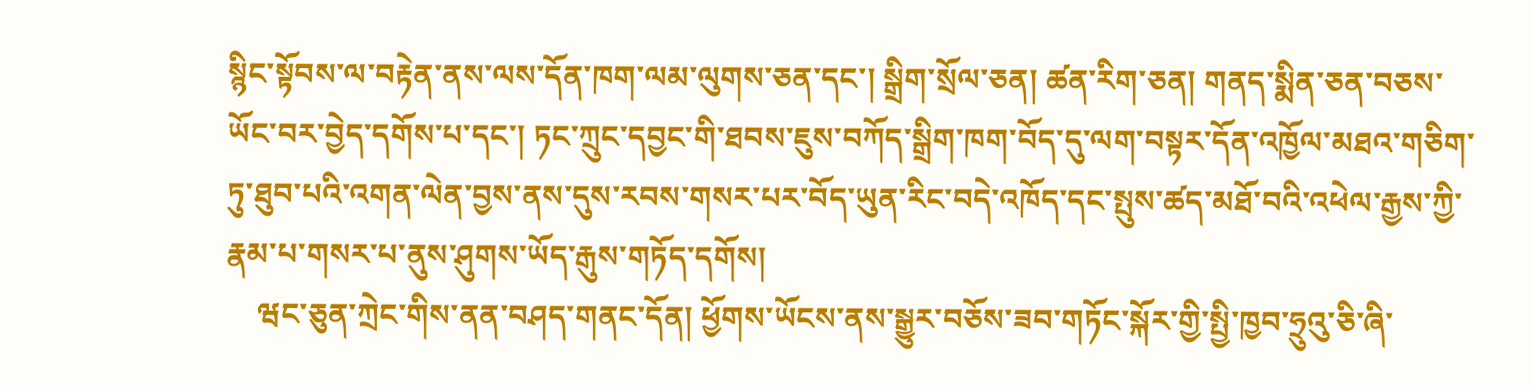སྙིང་སྟོབས་ལ་བརྟེན་ནས་ལས་དོན་ཁག་ལམ་ལུགས་ཅན་དང་། སྒྲིག་སྲོལ་ཅན། ཚན་རིག་ཅན། གནད་སྨིན་ཅན་བཅས་ཡོང་བར་བྱེད་དགོས་པ་དང་། ཏང་ཀྲུང་དབྱང་གི་ཐབས་ཇུས་བཀོད་སྒྲིག་ཁག་བོད་དུ་ལག་བསྟར་དོན་འཁྱོལ་མཐའ་གཅིག་ཏུ་ཐུབ་པའི་འགན་ལེན་བྱས་ནས་དུས་རབས་གསར་པར་བོད་ཡུན་རིང་བདེ་འཁོད་དང་སྤུས་ཚད་མཐོ་བའི་འཕེལ་རྒྱས་ཀྱི་རྣམ་པ་གསར་པ་ནུས་ཤུགས་ཡོད་རྒུས་གཏོད་དགོས།
    ཝང་ཅུན་ཀྲེང་གིས་ནན་བཤད་གནང་དོན། ཕྱོགས་ཡོངས་ནས་སྒྱུར་བཅོས་ཟབ་གཏོང་སྐོར་གྱི་སྤྱི་ཁྱབ་ཧྲུའུ་ཅི་ཞི་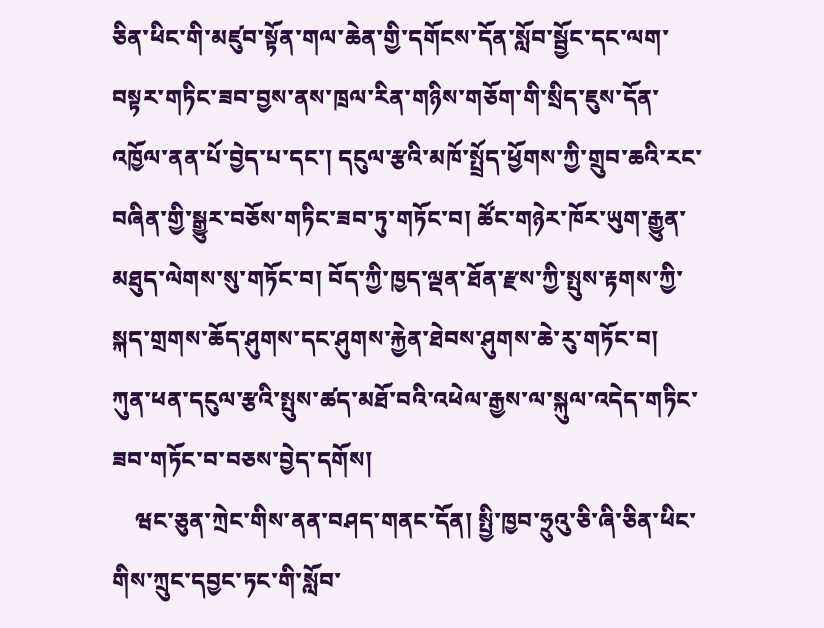ཅིན་ཕིང་གི་མཛུབ་སྟོན་གལ་ཆེན་གྱི་དགོངས་དོན་སློབ་སྦྱོང་དང་ལག་བསྟར་གཏིང་ཟབ་བྱས་ནས་ཁྲལ་རིན་གཉིས་གཅོག་གི་སྲིད་ཇུས་དོན་འཁྱོལ་ནན་པོ་བྱེད་པ་དང་། དངུལ་རྩའི་མཁོ་སྤྲོད་ཕྱོགས་ཀྱི་གྲུབ་ཆའི་རང་བཞིན་གྱི་སྒྱུར་བཅོས་གཏིང་ཟབ་ཏུ་གཏོང་བ། ཚོང་གཉེར་ཁོར་ཡུག་རྒྱུན་མཐུད་ལེགས་སུ་གཏོང་བ། བོད་ཀྱི་ཁྱད་ལྡན་ཐོན་རྫས་ཀྱི་སྤུས་རྟགས་ཀྱི་སྐད་གྲགས་ཆོད་ཤུགས་དང་ཤུགས་རྐྱེན་ཐེབས་ཤུགས་ཆེ་རུ་གཏོང་བ། ཀུན་ཕན་དངུལ་རྩའི་སྤུས་ཚད་མཐོ་བའི་འཕེལ་རྒྱས་ལ་སྐུལ་འདེད་གཏིང་ཟབ་གཏོང་བ་བཅས་བྱེད་དགོས།
    ཝང་ཅུན་ཀྲེང་གིས་ནན་བཤད་གནང་དོན། སྤྱི་ཁྱབ་ཧྲུའུ་ཅི་ཞི་ཅིན་ཕིང་གིས་ཀྲུང་དབྱང་ཏང་གི་སློབ་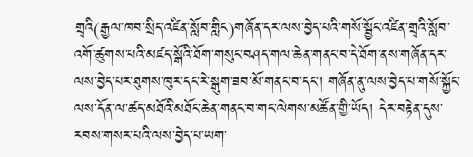གྲྭའི(རྒྱལ་ཁབ་སྲིད་འཛིན་སློབ་གླིང)གཞོན་དར་ལས་བྱེད་པའི་གསོ་སྦྱོང་འཛིན་གྲྭའི་སློབ་འགོ་ཚུགས་པའི་མཛད་སྒོའི་ཐོག་གསུང་བཤད་གལ་ཆེན་གནང་བ་དེ་ཐོག་ནས་གཞོན་དར་ལས་བྱེད་པར་ཐུགས་ཁུར་དང་རེ་སྒུག་ཟབ་མོ་གནང་བ་དང་། གཞོན་ནུ་ལས་བྱེད་པ་གསོ་སྐྱོང་ལས་དོན་ལ་ཚད་མཐོའི་མཐོང་ཆེན་གནང་བ་གང་ལེགས་མཚོན་གྱི་ཡོད། དེར་བརྟེན་དུས་རབས་གསར་པའི་ལས་བྱེད་པ་ཡག་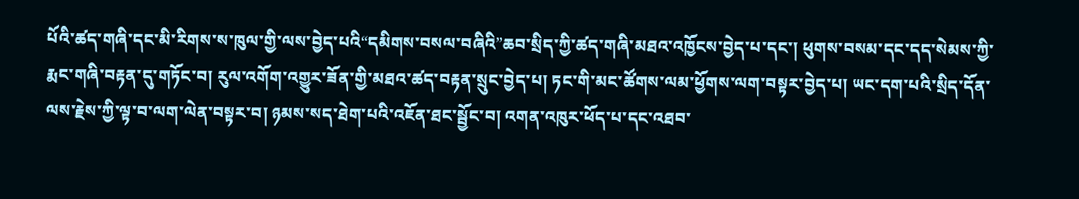པོའི་ཚད་གཞི་དང་མི་རིགས་ས་ཁུལ་གྱི་ལས་བྱེད་པའི“དམིགས་བསལ་བཞིའི”ཆབ་སྲིད་ཀྱི་ཚད་གཞི་མཐའ་འཁྱོངས་བྱེད་པ་དང་། ཕུགས་བསམ་དང་དད་སེམས་ཀྱི་རྨང་གཞི་བརྟན་དུ་གཏོང་བ། རུལ་འགོག་འགྱུར་ཟོན་གྱི་མཐའ་ཚད་བརྟན་སྲུང་བྱེད་པ། ཏང་གི་མང་ཚོགས་ལམ་ཕྱོགས་ལག་བསྟར་བྱེད་པ། ཡང་དག་པའི་སྲིད་དོན་ལས་རྗེས་ཀྱི་ལྟ་བ་ལག་ལེན་བསྟར་བ། ཉམས་སད་ཐེག་པའི་འཇོན་ཐང་སྦྱོང་བ། འགན་འཁུར་ཕོད་པ་དང་འཐབ་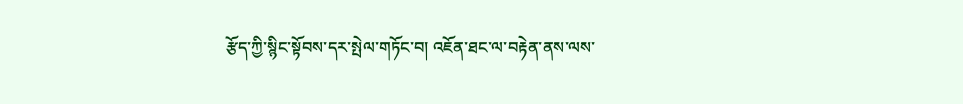རྩོད་ཀྱི་སྙིང་སྟོབས་དར་སྤེལ་གཏོང་བ། འཇོན་ཐང་ལ་བརྟེན་ནས་ལས་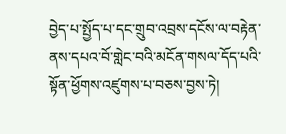བྱེད་པ་སྤྱོད་པ་དང་གྲུབ་འབྲས་དངོས་ལ་བརྟེན་ནས་དཔའ་བོ་གླེང་བའི་མངོན་གསལ་དོད་པའི་སྟོན་ཕྱོགས་འཛུགས་པ་བཅས་བྱས་ཏེ།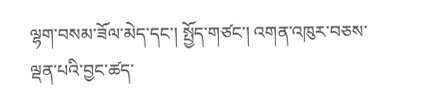ལྷག་བསམ་ཟོལ་མེད་དང་། སྤྱོད་གཙང་། འགན་འཁུར་བཅས་ལྡན་པའི་བྱང་ཚད་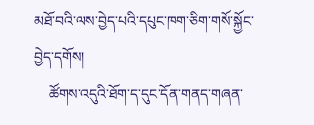མཐོ་བའི་ལས་བྱེད་པའི་དཔུང་ཁག་ཅིག་གསོ་སྐྱོང་བྱེད་དགོས།
    ཚོགས་འདུའི་ཐོག་ད་དུང་དོན་གནད་གཞན་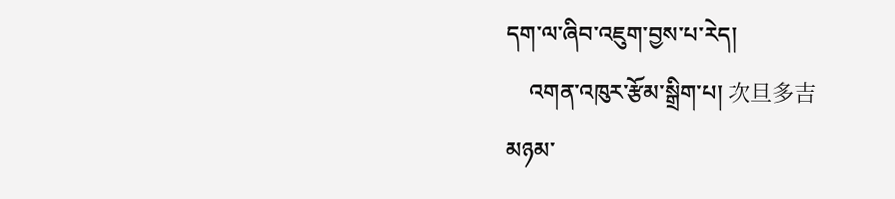དག་ལ་ཞིབ་འཇུག་བྱས་པ་རེད།
    འགན་འཁུར་རྩོམ་སྒྲིག་པ། 次旦多吉
མཉམ་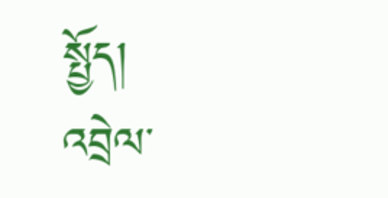སྤྱོད།
འབྲེལ་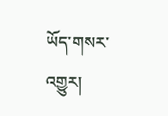ཡོད་གསར་འགྱུར།